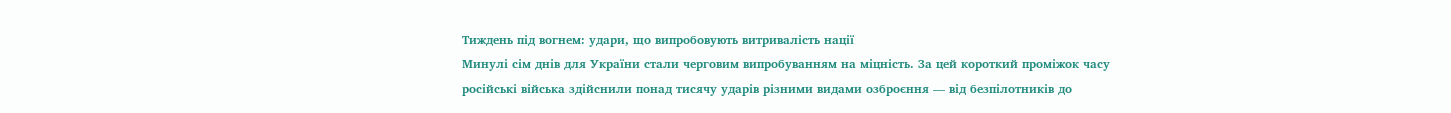Тиждень під вогнем: удари, що випробовують витривалість нації
Минулі сім днів для України стали черговим випробуванням на міцність. За цей короткий проміжок часу російські війська здійснили понад тисячу ударів різними видами озброєння — від безпілотників до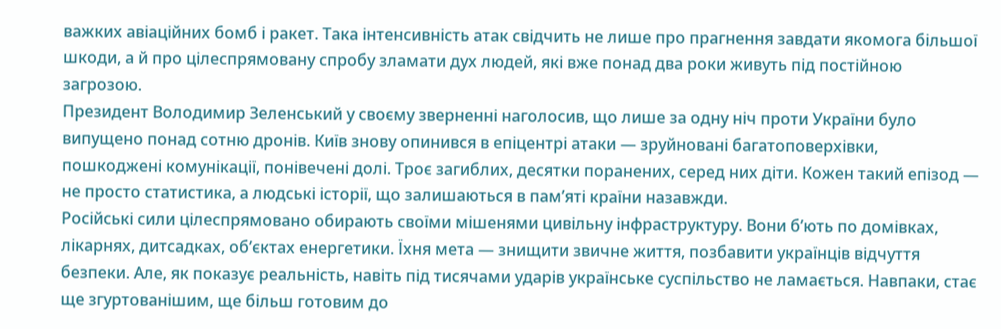важких авіаційних бомб і ракет. Така інтенсивність атак свідчить не лише про прагнення завдати якомога більшої шкоди, а й про цілеспрямовану спробу зламати дух людей, які вже понад два роки живуть під постійною загрозою.
Президент Володимир Зеленський у своєму зверненні наголосив, що лише за одну ніч проти України було випущено понад сотню дронів. Київ знову опинився в епіцентрі атаки — зруйновані багатоповерхівки, пошкоджені комунікації, понівечені долі. Троє загиблих, десятки поранених, серед них діти. Кожен такий епізод — не просто статистика, а людські історії, що залишаються в пам’яті країни назавжди.
Російські сили цілеспрямовано обирають своїми мішенями цивільну інфраструктуру. Вони б’ють по домівках, лікарнях, дитсадках, об’єктах енергетики. Їхня мета — знищити звичне життя, позбавити українців відчуття безпеки. Але, як показує реальність, навіть під тисячами ударів українське суспільство не ламається. Навпаки, стає ще згуртованішим, ще більш готовим до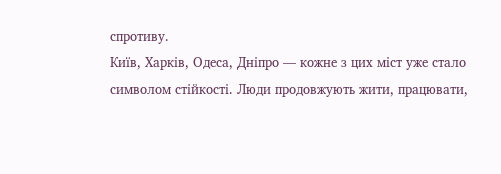спротиву.
Київ, Харків, Одеса, Дніпро — кожне з цих міст уже стало символом стійкості. Люди продовжують жити, працювати,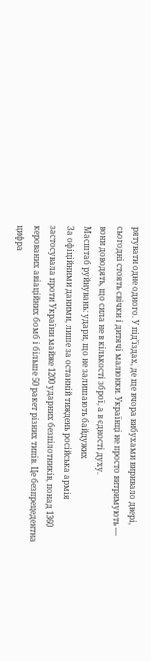рятувати одне одного. У під’їздах, де ще вчора вибухами виривало двері, сьогодні стоять свічки і дитячі малюнки. Українці не просто витримують — вони доводять, що сила не в кількості зброї, а в єдності духу.
Масштаб руйнувань: удари, що не залишають байдужих
За офіційними даними, лише за останній тиждень російська армія застосувала проти України майже 1200 ударних безпілотників, понад 1360 керованих авіаційних бомб і більше 50 ракет різних типів. Це безпрецедентна цифра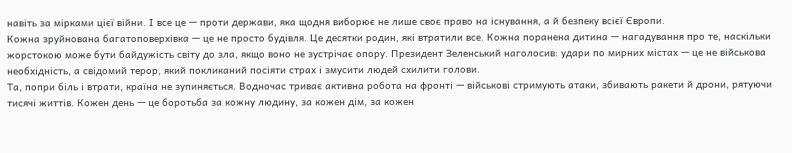навіть за мірками цієї війни. І все це — проти держави, яка щодня виборює не лише своє право на існування, а й безпеку всієї Європи.
Кожна зруйнована багатоповерхівка — це не просто будівля. Це десятки родин, які втратили все. Кожна поранена дитина — нагадування про те, наскільки жорстокою може бути байдужість світу до зла, якщо воно не зустрічає опору. Президент Зеленський наголосив: удари по мирних містах — це не військова необхідність, а свідомий терор, який покликаний посіяти страх і змусити людей схилити голови.
Та, попри біль і втрати, країна не зупиняється. Водночас триває активна робота на фронті — військові стримують атаки, збивають ракети й дрони, рятуючи тисячі життів. Кожен день — це боротьба за кожну людину, за кожен дім, за кожен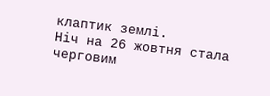клаптик землі.
Ніч на 26 жовтня стала черговим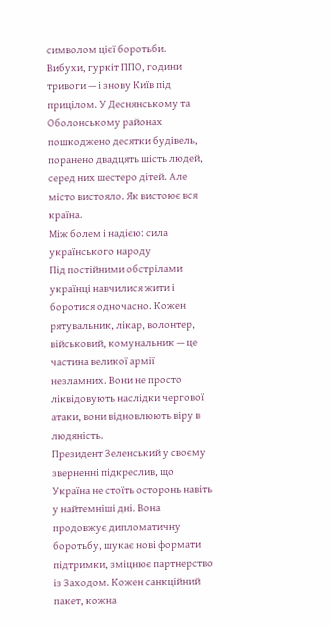символом цієї боротьби. Вибухи, гуркіт ППО, години тривоги — і знову Київ під прицілом. У Деснянському та Оболонському районах пошкоджено десятки будівель, поранено двадцять шість людей, серед них шестеро дітей. Але місто вистояло. Як вистоює вся країна.
Між болем і надією: сила українського народу
Під постійними обстрілами українці навчилися жити і боротися одночасно. Кожен рятувальник, лікар, волонтер, військовий, комунальник — це частина великої армії незламних. Вони не просто ліквідовують наслідки чергової атаки, вони відновлюють віру в людяність.
Президент Зеленський у своєму зверненні підкреслив, що Україна не стоїть осторонь навіть у найтемніші дні. Вона продовжує дипломатичну боротьбу, шукає нові формати підтримки, зміцнює партнерство із Заходом. Кожен санкційний пакет, кожна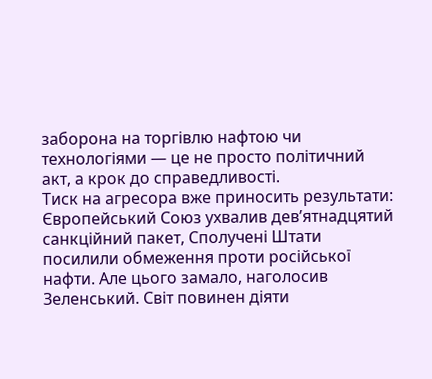заборона на торгівлю нафтою чи технологіями — це не просто політичний акт, а крок до справедливості.
Тиск на агресора вже приносить результати: Європейський Союз ухвалив дев’ятнадцятий санкційний пакет, Сполучені Штати посилили обмеження проти російської нафти. Але цього замало, наголосив Зеленський. Світ повинен діяти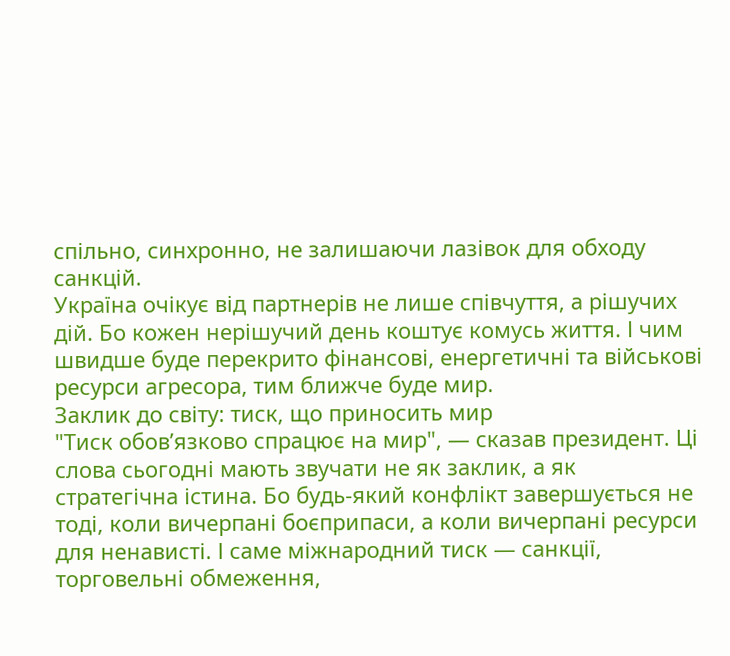спільно, синхронно, не залишаючи лазівок для обходу санкцій.
Україна очікує від партнерів не лише співчуття, а рішучих дій. Бо кожен нерішучий день коштує комусь життя. І чим швидше буде перекрито фінансові, енергетичні та військові ресурси агресора, тим ближче буде мир.
Заклик до світу: тиск, що приносить мир
"Тиск обов’язково спрацює на мир", — сказав президент. Ці слова сьогодні мають звучати не як заклик, а як стратегічна істина. Бо будь-який конфлікт завершується не тоді, коли вичерпані боєприпаси, а коли вичерпані ресурси для ненависті. І саме міжнародний тиск — санкції, торговельні обмеження,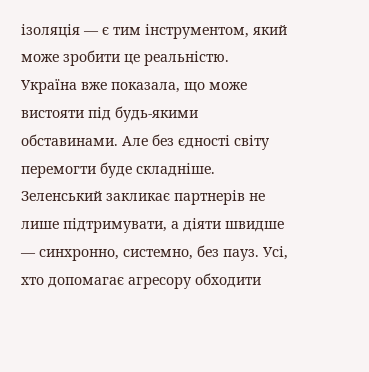ізоляція — є тим інструментом, який може зробити це реальністю.
Україна вже показала, що може вистояти під будь-якими обставинами. Але без єдності світу перемогти буде складніше. Зеленський закликає партнерів не лише підтримувати, а діяти швидше — синхронно, системно, без пауз. Усі, хто допомагає агресору обходити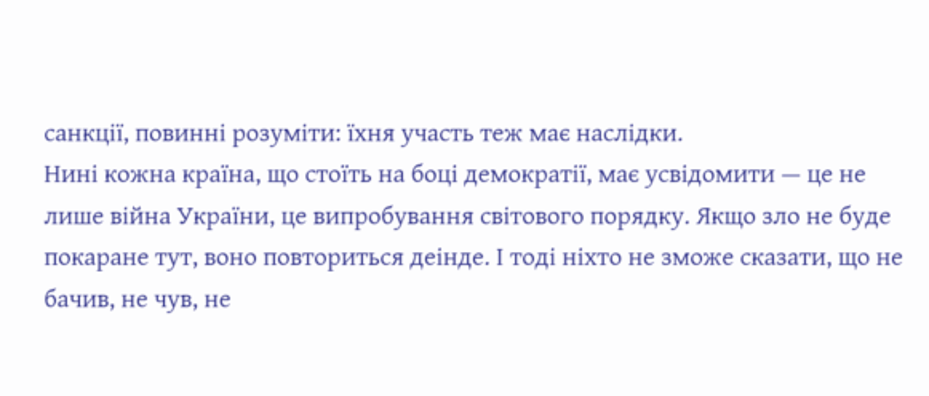санкції, повинні розуміти: їхня участь теж має наслідки.
Нині кожна країна, що стоїть на боці демократії, має усвідомити — це не лише війна України, це випробування світового порядку. Якщо зло не буде покаране тут, воно повториться деінде. І тоді ніхто не зможе сказати, що не бачив, не чув, не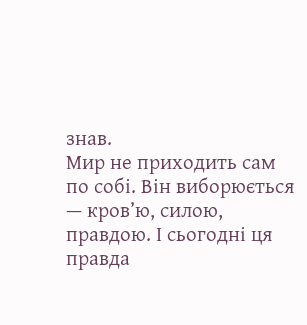знав.
Мир не приходить сам по собі. Він виборюється — кров’ю, силою, правдою. І сьогодні ця правда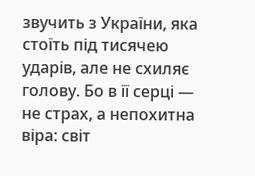звучить з України, яка стоїть під тисячею ударів, але не схиляє голову. Бо в її серці — не страх, а непохитна віра: світ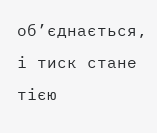об’єднається, і тиск стане тією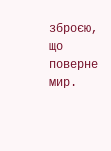зброєю, що поверне мир.